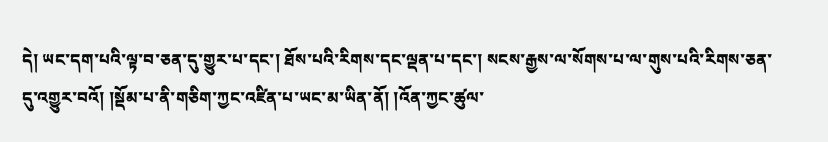དེ། ཡང་དག་པའི་ལྟ་བ་ཅན་དུ་གྱུར་པ་དང་། ཐོས་པའི་རིགས་དང་ལྡན་པ་དང་། སངས་རྒྱས་ལ་སོགས་པ་ལ་གུས་པའི་རིགས་ཅན་དུ་འགྱུར་བའོ། །སྡོམ་པ་ནི་གཅིག་ཀྱང་འཛིན་པ་ཡང་མ་ཡིན་ནོ། །འོན་ཀྱང་ཚུལ་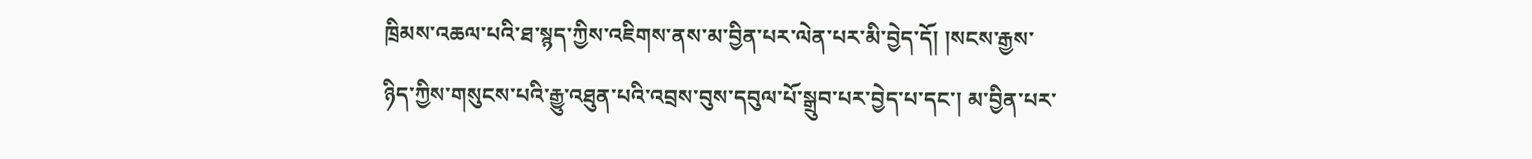ཁྲིམས་འཆལ་པའི་ཐ་སྙད་ཀྱིས་འཇིགས་ནས་མ་བྱིན་པར་ལེན་པར་མི་བྱེད་དོ། །སངས་རྒྱས་ཉིད་ཀྱིས་གསུངས་པའི་རྒྱུ་འཐུན་པའི་འབྲས་བུས་དབུལ་པོ་སྒྲུབ་པར་བྱེད་པ་དང་། མ་བྱིན་པར་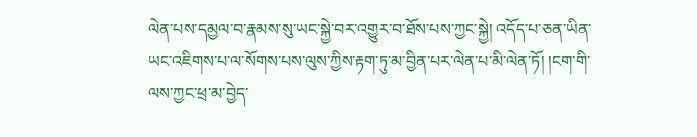ལེན་པས་དམྱལ་བ་རྣམས་སུ་ཡང་སྐྱེ་བར་འགྱུར་བ་ཐོས་པས་ཀྱང་སྐྱེ། འདོད་པ་ཅན་ཡིན་ཡང་འཇིགས་པ་ལ་སོགས་པས་ལུས་ཀྱིས་རྟག་ཏུ་མ་བྱིན་པར་ལེན་པ་མི་ལེན་ཏོ། །ངག་གི་ལས་ཀྱང་ཕྲ་མ་བྱེད་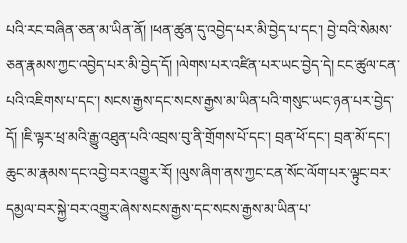པའི་རང་བཞིན་ཅན་མ་ཡིན་ནོ། །ཕན་ཚུན་དུ་འབྱེད་པར་མི་བྱེད་པ་དང་། བྱེ་བའི་སེམས་ཅན་རྣམས་ཀྱང་འབྱེད་པར་མི་བྱེད་དོ། །ལེགས་པར་འཛིན་པར་ཡང་བྱེད་དེ། ངང་ཚུལ་ངན་པའི་འཇིགས་པ་དང་། སངས་རྒྱས་དང་སངས་རྒྱས་མ་ཡིན་པའི་གསུང་ཡང་ཉན་པར་བྱེད་དོ། །ཇི་ལྟར་ཕྲ་མའི་རྒྱུ་འཐུན་པའི་འབྲས་བུ་ནི་གྲོགས་པོ་དང་། བྲན་ཕོ་དང་། བྲན་མོ་དང་། ཆུང་མ་རྣམས་དང་འབྱེ་བར་འགྱུར་རོ། །ལུས་ཞིག་ནས་ཀྱང་ངན་སོང་ལོག་པར་ལྟུང་བར་དམྱལ་བར་སྐྱེ་བར་འགྱུར་ཞེས་སངས་རྒྱས་དང་སངས་རྒྱས་མ་ཡིན་པ་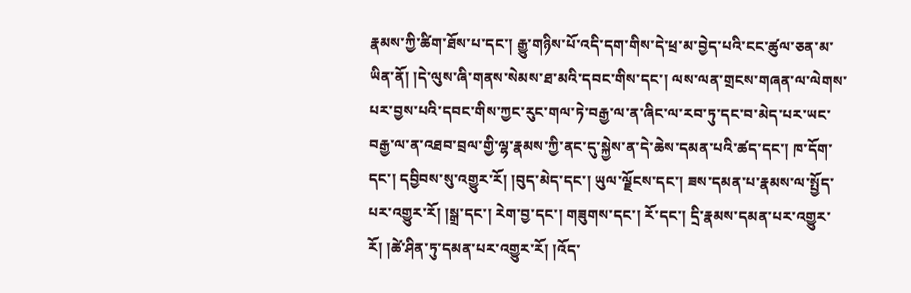རྣམས་ཀྱི་ཚིག་ཐོས་པ་དང་། རྒྱུ་གཉིས་པོ་འདི་དག་གིས་དེ་ཕྲ་མ་བྱེད་པའི་ངང་ཚུལ་ཅན་མ་ཡིན་ནོ། །དེ་ལུས་ཞི་གནས་སེམས་ཐ་མའི་དབང་གིས་དང་། ལས་ལན་གྲངས་གཞན་ལ་ལེགས་པར་བྱས་པའི་དབང་གིས་ཀྱང་རུང་གལ་ཏེ་བརྒྱ་ལ་ན་ཞིང་ལ་རབ་ཏུ་དང་བ་མེད་པར་ཡང་བརྒྱ་ལ་ན་འཐབ་བྲལ་གྱི་ལྷ་རྣམས་ཀྱི་ནང་དུ་སྐྱེས་ན་དེ་ཆེས་དམན་པའི་ཚད་དང་། ཁ་དོག་དང་། དབྱིབས་སུ་འགྱུར་རོ། །བུད་མེད་དང་། ཡུལ་ལྗོངས་དང་། ཟས་དམན་པ་རྣམས་ལ་སྤྱོད་པར་འགྱུར་རོ། །སྒྲ་དང་། རེག་བྱ་དང་། གཟུགས་དང་། རོ་དང་། དྲི་རྣམས་དམན་པར་འགྱུར་རོ། །ཚེ་ཤིན་ཏུ་དམན་པར་འགྱུར་རོ། །འོད་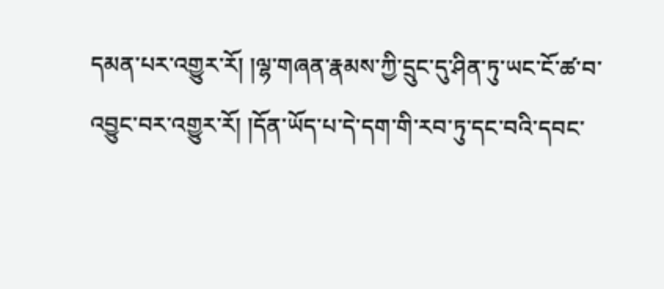དམན་པར་འགྱུར་རོ། །ལྷ་གཞན་རྣམས་ཀྱི་དྲུང་དུ་ཤིན་ཏུ་ཡང་ངོ་ཚ་བ་འབྱུང་བར་འགྱུར་རོ། །དོན་ཡོད་པ་དེ་དག་གི་རབ་ཏུ་དང་བའི་དབང་